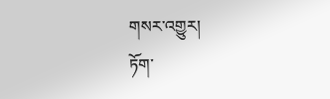གསར་འགྱུར།
ཏོག་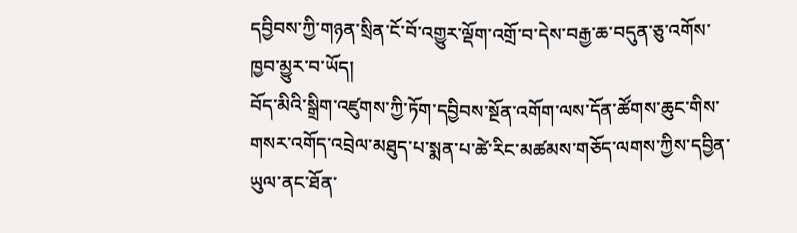དབྱིབས་ཀྱི་གཉན་སྲིན་ངོ་བོ་འགྱུར་ལྡོག་འགྲོ་བ་དེས་བརྒྱ་ཆ་བདུན་ཅུ་འགོས་ཁྱབ་མྱུར་བ་ཡོད།
བོད་མིའི་སྒྲིག་འཛུགས་ཀྱི་ཏོག་དབྱིབས་སྔོན་འགོག་ལས་དོན་ཚོགས་ཆུང་གིས་གསར་འགོད་འབྲེལ་མཐུད་པ་སྨན་པ་ཚེ་རིང་མཚམས་གཅོད་ལགས་ཀྱིས་དབྱིན་ཡུལ་ནང་ཐོན་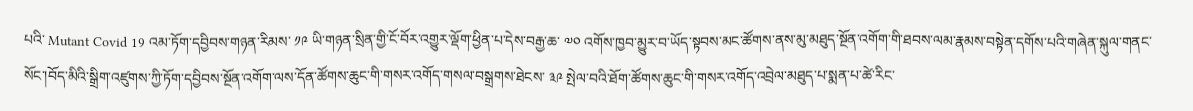པའི་ Mutant Covid 19 འམ་ཏོག་དབྱིབས་གཉན་རིམས་ ༡༩ ཡི་གཉན་སྲིན་གྱི་ངོ་བོར་འགྱུར་ལྡོག་ཕྱིན་པ་དེས་བརྒྱ་ཆ་ ༧༠ འགོས་ཁྱབ་མྱུར་བ་ཡོད་སྟབས་མང་ཚོགས་ནས་མུ་མཐུད་སྔོན་འགོག་གི་ཐབས་ལམ་རྣམས་བསྟེན་དགོས་པའི་གཞེན་སྐུལ་གནང་སོང་།བོད་མིའི་སྒྲིག་འཛུགས་ཀྱི་ཏོག་དབྱིབས་སྔོན་འགོག་ལས་དོན་ཚོགས་ཆུང་གི་གསར་འགོད་གསལ་བསྒྲགས་ཐེངས་ ༣༩ སྤེལ་བའི་ཐོག་ཚོགས་ཆུང་གི་གསར་འགོད་འབྲེལ་མཐུད་པ་སྨན་པ་ཚེ་རིང་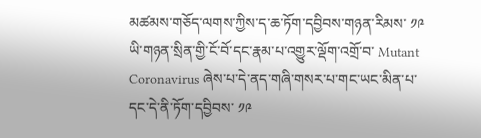མཚམས་གཅོད་ལགས་ཀྱིས་ད་ཆ་ཏོག་དབྱིབས་གཉན་རིམས་ ༡༩ ཡི་གཉན་སྲིན་གྱི་ངོ་བོ་དང་རྣམ་པ་འགྱུར་ལྡོག་འགྲོ་བ་ Mutant Coronavirus ཞེས་པ་དེ་ནད་གཞི་གསར་པ་གང་ཡང་མིན་པ་དང་དེ་ནི་ཏོག་དབྱིབས་ ༡༩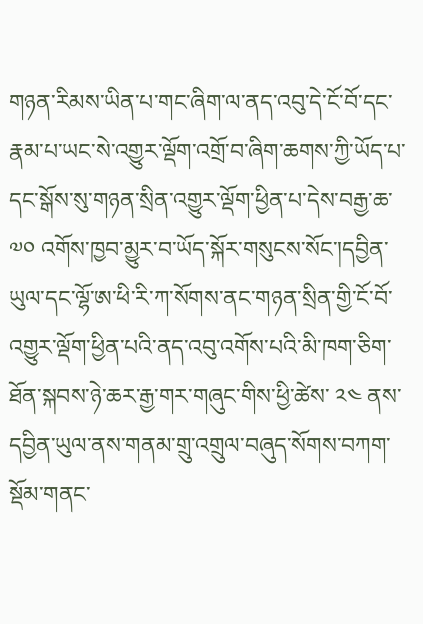གཉན་རིམས་ཡིན་པ་གང་ཞིག་ལ་ནད་འབུ་དེ་ངོ་བོ་དང་རྣམ་པ་ཡང་སེ་འགྱུར་ལྡོག་འགྲོ་བ་ཞིག་ཆགས་ཀྱི་ཡོད་པ་དང་སྒོས་སུ་གཉན་སྲིན་འགྱུར་ལྡོག་ཕྱིན་པ་དེས་བརྒྱ་ཆ་ ༧༠ འགོས་ཁྱབ་མྱུར་བ་ཡོད་སྐོར་གསུངས་སོང་།དབྱིན་ཡུལ་དང་ལྷོ་ཨ་ཕི་རི་ཀ་སོགས་ནང་གཉན་སྲིན་གྱི་ངོ་བོ་འགྱུར་ལྡོག་ཕྱིན་པའི་ནད་འབུ་འགོས་པའི་མི་ཁག་ཅིག་ཐོན་སྐབས་ཉེ་ཆར་རྒྱ་གར་གཞུང་གིས་ཕྱི་ཚེས་ ༢༤ ནས་དབྱིན་ཡུལ་ནས་གནམ་གྲུ་འགྲུལ་བཞུད་སོགས་བཀག་སྡོམ་གནང་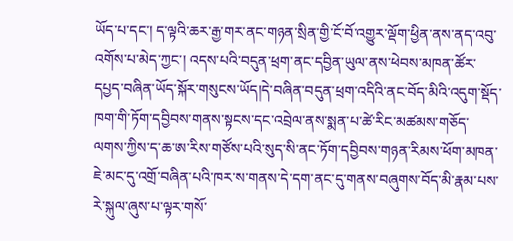ཡོད་པ་དང་། ད་ལྟའི་ཆར་རྒྱ་གར་ནང་གཉན་སྲིན་གྱི་ངོ་བོ་འགྱུར་ལྡོག་ཕྱིན་ནས་ནད་འབུ་འགོས་པ་མེད་ཀྱང་། འདས་པའི་བདུན་ཕྲག་ནང་དབྱིན་ཡུལ་ནས་ཕེབས་མཁན་ཚོར་དཔྱད་བཞིན་ཡོད་སྐོར་གསུངས་ཡོད།དེ་བཞིན་བདུན་ཕྲག་འདིའི་ནང་བོད་མིའི་འདུག་སྡོད་ཁག་གི་ཏོག་དབྱིབས་གནས་སྟངས་དང་འབྲེལ་ནས་སྨན་པ་ཚེ་རིང་མཚམས་གཅོད་ལགས་ཀྱིས་ད་ཆ་ཨ་རིས་གཙོས་པའི་སུད་སི་ནང་ཏོག་དབྱིབས་གཉན་རིམས་ཕོག་མཁན་ཇེ་མང་དུ་འགྲོ་བཞིན་པའི་ཁར་ས་གནས་དེ་དག་ནང་དུ་གནས་བཞུགས་བོད་མི་རྣམ་པས་རེ་སྐུལ་ཞུས་པ་ལྟར་གསོ་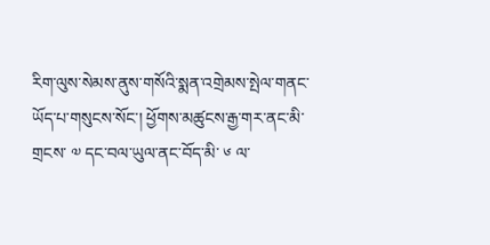རིག་ལུས་སེམས་ནུས་གསོའི་སྨན་འགྲེམས་སྤེལ་གནང་ཡོད་པ་གསུངས་སོང་། ཕྱོགས་མཚུངས་རྒྱ་གར་ནང་མི་གྲངས་ ༧ དང་བལ་ཡུལ་ནང་བོད་མི་ ༦ ལ་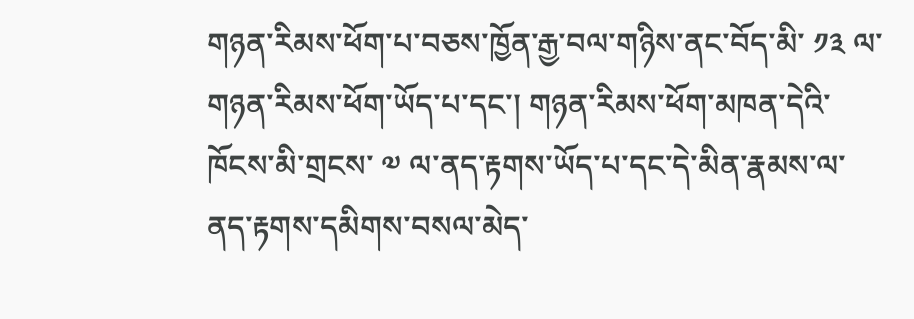གཉན་རིམས་ཕོག་པ་བཅས་ཁྱོན་རྒྱ་བལ་གཉིས་ནང་བོད་མི་ ༡༣ ལ་གཉན་རིམས་ཕོག་ཡོད་པ་དང་། གཉན་རིམས་ཕོག་མཁན་དེའི་ཁོངས་མི་གྲངས་ ༧ ལ་ནད་རྟགས་ཡོད་པ་དང་དེ་མིན་རྣམས་ལ་ནད་རྟགས་དམིགས་བསལ་མེད་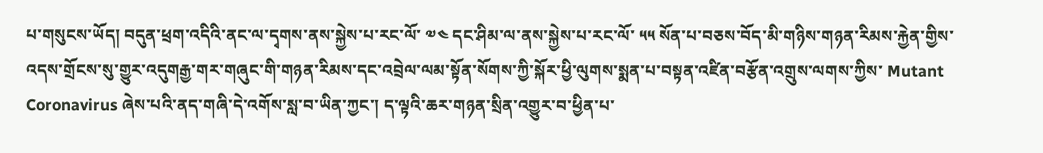པ་གསུངས་ཡོད། བདུན་ཕྲག་འདིའི་ནང་ལ་དྭགས་ནས་སྐྱེས་པ་རང་ལོ་ ༧༤ དང་ཤིམ་ལ་ནས་སྐྱེས་པ་རང་ལོ་ ༥༥ སོན་པ་བཅས་བོད་མི་གཉིས་གཉན་རིམས་རྐྱེན་གྱིས་འདས་གྲོངས་སུ་གྱུར་འདུགརྒྱ་གར་གཞུང་གི་གཉན་རིམས་དང་འབྲེལ་ལམ་སྟོན་སོགས་ཀྱི་སྐོར་ཕྱི་ལུགས་སྨན་པ་བསྟན་འཛིན་བརྩོན་འགྲུས་ལགས་ཀྱིས་ Mutant Coronavirus ཞེས་པའི་ནད་གཞི་དེ་འགོས་སླ་བ་ཡིན་ཀྱང་། ད་ལྟའི་ཆར་གཉན་སྲིན་འགྱུར་བ་ཕྱིན་པ་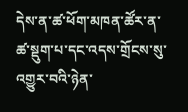དེས་ན་ཚ་ཕོག་མཁན་ཚོར་ན་ཚ་སྡུག་པ་དང་འདས་གྲོངས་སུ་འགྱུར་བའི་ཉེན་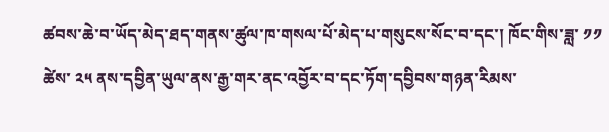ཚབས་ཆེ་བ་ཡོད་མེད་ཐད་གནས་ཚུལ་ཁ་གསལ་པོ་མེད་པ་གསུངས་སོང་བ་དང་། ཁོང་གིས་ཟླ་ ༡༡ ཚེས་ ༢༥ ནས་དབྱིན་ཡུལ་ནས་རྒྱ་གར་ནང་འབྱོར་བ་དང་ཏོག་དབྱིབས་གཉན་རིམས་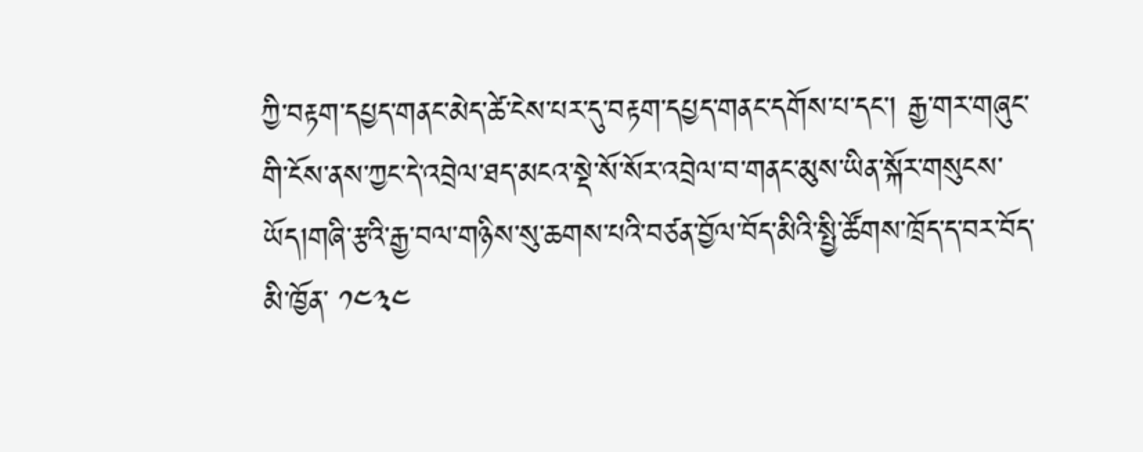ཀྱི་བརྟག་དཔྱད་གནང་མེད་ཚེ་ངེས་པར་དུ་བརྟག་དཔྱད་གནང་དགོས་པ་དང་། རྒྱ་གར་གཞུང་གི་ངོས་ནས་ཀྱང་དེ་འབྲེལ་ཐད་མངའ་སྡེ་སོ་སོར་འབྲེལ་བ་གནང་མུས་ཡིན་སྐོར་གསུངས་ཡོད།གཞི་རྩའི་རྒྱ་བལ་གཉིས་སུ་ཆགས་པའི་བཙན་བྱོལ་བོད་མིའི་སྤྱི་ཚོགས་ཁྲོད་ད་བར་བོད་མི་ཁྱོན་ ༡༤༣༤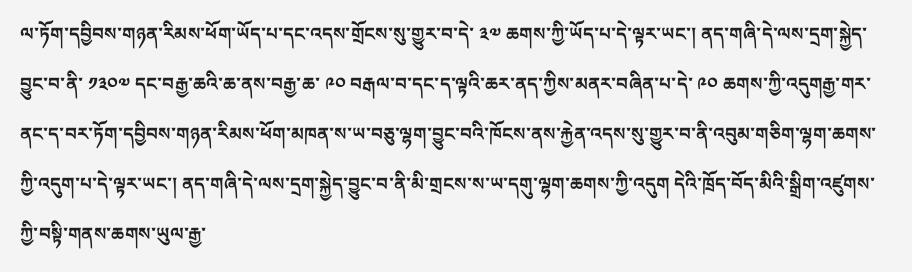ལ་ཏོག་དབྱིབས་གཉན་རིམས་ཕོག་ཡོད་པ་དང་འདས་གྲོངས་སུ་གྱུར་བ་དེ་ ༣༧ ཆགས་ཀྱི་ཡོད་པ་དེ་ལྟར་ཡང་། ནད་གཞི་དེ་ལས་དྲག་སྐྱེད་བྱུང་བ་ནི་ ༡༣༠༧ དང་བརྒྱ་ཆའི་ཆ་ནས་བརྒྱ་ཆ་ ༩༠ བརྒལ་བ་དང་ད་ལྟའི་ཆར་ནད་ཀྱིས་མནར་བཞིན་པ་དེ་ ༩༠ ཆགས་ཀྱི་འདུགརྒྱ་གར་ནང་ད་བར་ཏོག་དབྱིབས་གཉན་རིམས་ཕོག་མཁན་ས་ཡ་བཅུ་ལྷག་བྱུང་བའི་ཁོངས་ནས་རྐྱེན་འདས་སུ་གྱུར་བ་ནི་འབུམ་གཅིག་ལྷག་ཆགས་ཀྱི་འདུག་པ་དེ་ལྟར་ཡང་། ནད་གཞི་དེ་ལས་དྲག་སྐྱེད་བྱུང་བ་ནི་མི་གྲངས་ས་ཡ་དགུ་ལྷག་ཆགས་ཀྱི་འདུག དེའི་ཁྲོད་བོད་མིའི་སྒྲིག་འཛུགས་ཀྱི་བསྟི་གནས་ཆགས་ཡུལ་རྒྱ་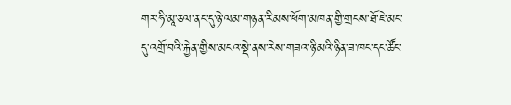གར་ཧི་མཱ་ཅལ་ནང་དུ་ཉེ་ལམ་གཉན་རིམས་ཕོག་མཁན་གྱི་གྲངས་ཐོ་ཇེ་མང་དུ་འགྲོ་བའི་རྐྱེན་གྱིས་མངའ་སྡེ་ནས་རེས་གཟའ་ཉི་མའི་ཉིན་ཟ་ཁང་དང་ཚོང་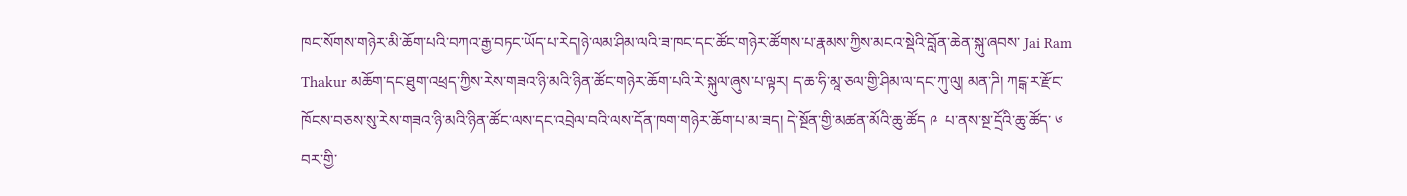ཁང་སོགས་གཉེར་མི་ཆོག་པའི་བཀའ་རྒྱ་བཏང་ཡོད་པ་རེད།ཉེ་ལམ་ཤིམ་ལའི་ཟ་ཁང་དང་ཚོང་གཉེར་ཚོགས་པ་རྣམས་ཀྱིས་མངའ་སྡེའི་བློན་ཆེན་སྐུ་ཞབས་ Jai Ram Thakur མཆོག་དང་ཐུག་འཕྲད་ཀྱིས་རེས་གཟའ་ཉི་མའི་ཉིན་ཚོང་གཉེར་ཆོག་པའི་རེ་སྐུལ་ཞུས་པ་ལྟར། ད་ཆ་ཧི་མཱ་ཅལ་གྱི་ཤིམ་ལ་དང་ཀུ་ལུ། མན་ཌི། ཀངྒ་ར་རྫོང་ཁོངས་བཅས་སུ་རེས་གཟའ་ཉི་མའི་ཉིན་ཚོང་ལས་དང་འབྲེལ་བའི་ལས་དོན་ཁག་གཉེར་ཆོག་པ་མ་ཟད། དེ་སྔོན་གྱི་མཚན་མོའི་ཆུ་ཚོད ༩  པ་ནས་སྔ་དྲོའི་ཆུ་ཚོད་ ༦ བར་གྱི་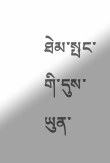ཐེམ་སྤང་གི་དུས་ཡུན་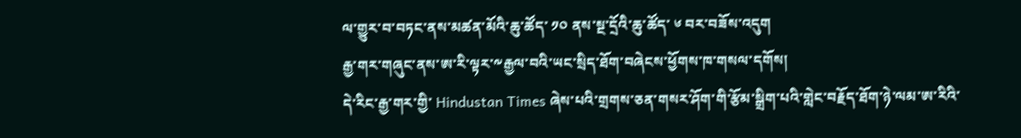ལ་གྱུར་བ་བཏང་ནས་མཚན་མོའི་ཆུ་ཚོད་ ༡༠ ནས་སྔ་དྲོའི་ཆུ་ཚོད་ ༦ བར་བཟོས་འདུག
རྒྱ་གར་གཞུང་ནས་ཨ་རི་ལྟར་༸རྒྱལ་བའི་ཡང་སྲིད་ཐོག་བཞེངས་ཕྱོགས་ཁ་གསལ་དགོས།
དེ་རིང་རྒྱ་གར་གྱི་ Hindustan Times ཞེས་པའི་གྲགས་ཅན་གསར་ཤོག་གི་རྩོམ་སྒྲིག་པའི་གླེང་བརྗོད་ཐོག་ཉེ་ལམ་ཨ་རིའི་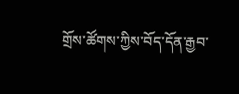གྲོས་ཚོགས་ཀྱིས་བོད་དོན་རྒྱབ་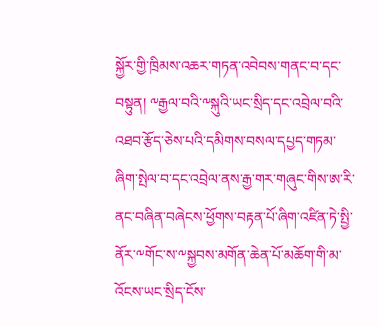སྐྱོར་གྱི་ཁྲིམས་འཆར་གཏན་འབེབས་གནང་བ་དང་བསྟུན། ༸རྒྱལ་བའི་༸སྐུའི་ཡང་སྲིད་དང་འབྲེལ་བའི་འཐབ་རྩོད་ཅེས་པའི་དམིགས་བསལ་དཔྱད་གཏམ་ཞིག་སྤེལ་བ་དང་འབྲེལ་ནས་རྒྱ་གར་གཞུང་གིས་ཨ་རི་ནང་བཞིན་བཞེངས་ཕྱོགས་བརྟན་པོ་ཞིག་འཛིན་ཏེ་སྤྱི་ནོར་༸གོང་ས་༸སྐྱབས་མགོན་ཆེན་པོ་མཆོག་གི་མ་འོངས་ཡང་སྲིད་ངོས་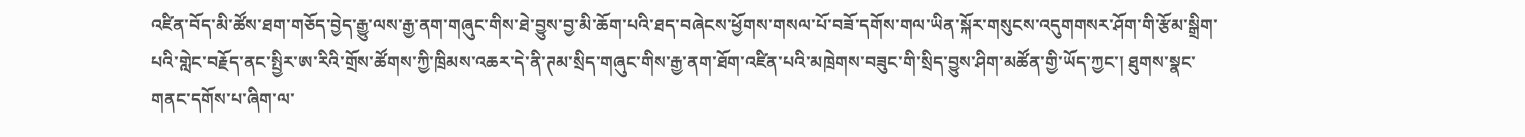འཛིན་བོད་མི་ཚོས་ཐག་གཅོད་བྱེད་རྒྱུ་ལས་རྒྱ་ནག་གཞུང་གིས་ཐེ་བྱུས་བྱ་མི་ཆོག་པའི་ཐད་བཞེངས་ཕྱོགས་གསལ་པོ་བཟོ་དགོས་གལ་ཡིན་སྐོར་གསུངས་འདུགགསར་ཤོག་གི་རྩོམ་སྒྲིག་པའི་གླེང་བརྗོད་ནང་སྤྱིར་ཨ་རིའི་གྲོས་ཚོགས་ཀྱི་ཁྲིམས་འཆར་དེ་ནི་ཊམ་སྲིད་གཞུང་གིས་རྒྱ་ནག་ཐོག་འཛིན་པའི་མཁྲེགས་བཟུང་གི་སྲིད་བྱུས་ཤིག་མཚོན་གྱི་ཡོད་ཀྱང་། ཐུགས་སྣང་གནང་དགོས་པ་ཞིག་ལ་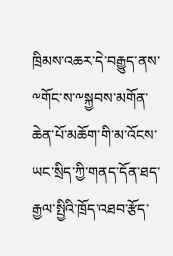ཁྲིམས་འཆར་དེ་བརྒྱུད་ནས་༸གོང་ས་༸སྐྱབས་མགོན་ཆེན་པོ་མཆོག་གི་མ་འོངས་ཡང་སྲིད་ཀྱི་གནད་དོན་ཐད་རྒྱལ་སྤྱིའི་ཁྲོད་འཐབ་རྩོད་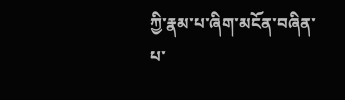ཀྱི་རྣམ་པ་ཞིག་མངོན་བཞིན་པ་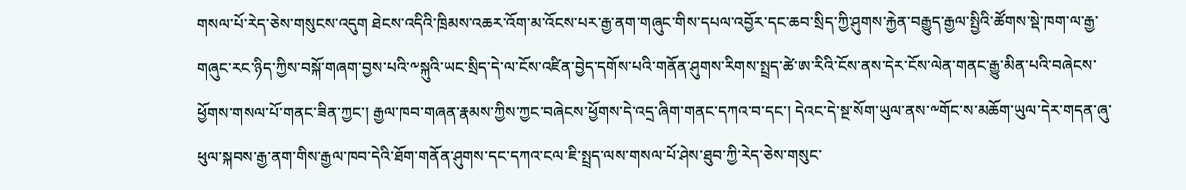གསལ་པོ་རེད་ཅེས་གསུངས་འདུག ཐེངས་འདིའི་ཁྲིམས་འཆར་འོག་མ་འོངས་པར་རྒྱ་ནག་གཞུང་གིས་དཔལ་འབྱོར་དང་ཆབ་སྲིད་ཀྱི་ཤུགས་རྐྱེན་བརྒྱུད་རྒྱལ་སྤྱིའི་ཚོགས་སྡེ་ཁག་ལ་རྒྱ་གཞུང་རང་ཉིད་ཀྱིས་བསྐོ་གཞག་བྱས་པའི་༸སྐུའི་ཡང་སྲིད་དེ་ལ་ངོས་འཛིན་བྱེད་དགོས་པའི་གནོན་ཤུགས་རིགས་སྤྲད་ཚེ་ཨ་རིའི་ངོས་ནས་དེར་ངོས་ལེན་གནང་རྒྱུ་མིན་པའི་བཞེངས་ཕྱོགས་གསལ་པོ་གནང་ཟིན་ཀྱང་། རྒྱལ་ཁབ་གཞན་རྣམས་ཀྱིས་ཀྱང་བཞེངས་ཕྱོགས་དེ་འདྲ་ཞིག་གནང་དཀའ་བ་དང་། དེའང་དེ་སྔ་སོག་ཡུལ་ནས་༸གོང་ས་མཆོག་ཡུལ་དེར་གདན་ཞུ་ཕུལ་སྐབས་རྒྱ་ནག་གིས་རྒྱལ་ཁབ་དེའི་ཐོག་གནོན་ཤུགས་དང་དཀའ་ངལ་ཇི་སྤྲད་ལས་གསལ་པོ་ཤེས་ཐུབ་ཀྱི་རེད་ཅེས་གསུང་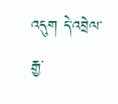འདུག དེ་འབྲེལ་རྒྱ་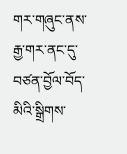གར་གཞུང་ནས་རྒྱ་གར་ནང་དུ་བཙན་བྱོལ་བོད་མིའི་སྒྲིགས་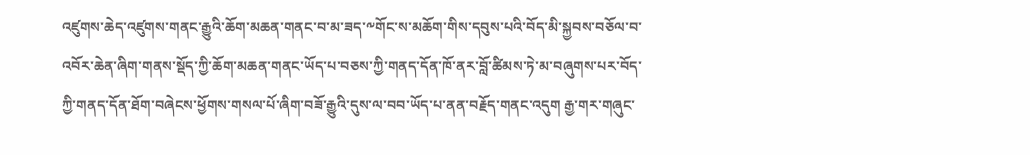འཛུགས་ཆེད་འཛུགས་གནང་རྒྱུའི་ཆོག་མཆན་གནང་བ་མ་ཟད་༸གོང་ས་མཆོག་གིས་དབུས་པའི་བོད་མི་སྐྱབས་བཅོལ་བ་འབོར་ཆེན་ཞིག་གནས་སྡོད་ཀྱི་ཆོག་མཆན་གནང་ཡོད་པ་བཅས་ཀྱི་གནད་དོན་ཁོ་ནར་བློ་ཚིམས་ཏེ་མ་བཞུགས་པར་བོད་ཀྱི་གནད་དོན་ཐོག་བཞེངས་ཕྱོགས་གསལ་པོ་ཞིག་བཟོ་རྒྱུའི་དུས་ལ་བབ་ཡོད་པ་ནན་བརྗོད་གནང་འདུག རྒྱ་གར་གཞུང་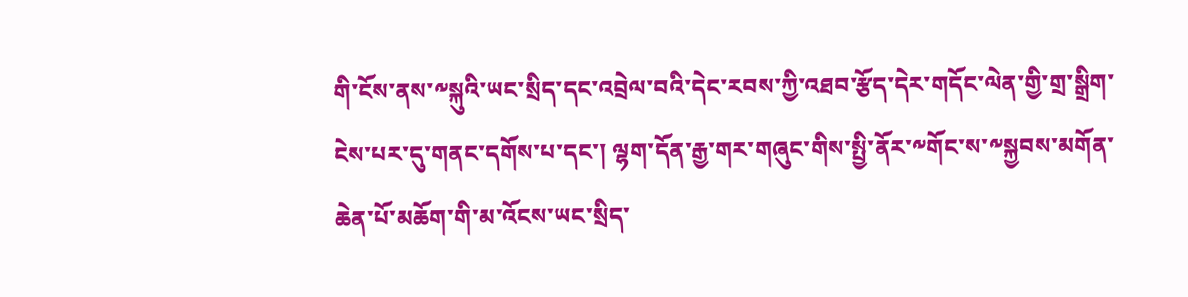གི་ངོས་ནས་༸སྐུའི་ཡང་སྲིད་དང་འབྲེལ་བའི་དེང་རབས་ཀྱི་འཐབ་རྩོད་དེར་གདོང་ལེན་གྱི་གྲ་སྒྲིག་ངེས་པར་དུ་གནང་དགོས་པ་དང་། ལྷག་དོན་རྒྱ་གར་གཞུང་གིས་སྤྱི་ནོར་༸གོང་ས་༸སྐྱབས་མགོན་ཆེན་པོ་མཆོག་གི་མ་འོངས་ཡང་སྲིད་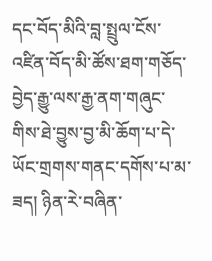དང་བོད་མིའི་བླ་སྤྲུལ་ངོས་འཛིན་བོད་མི་ཚོས་ཐག་གཅོད་བྱེད་རྒྱུ་ལས་རྒྱ་ནག་གཞུང་གིས་ཐེ་བྱུས་བྱ་མི་ཆོག་པ་དེ་ཡོང་གྲགས་གནང་དགོས་པ་མ་ཟད། ཉིན་རེ་བཞིན་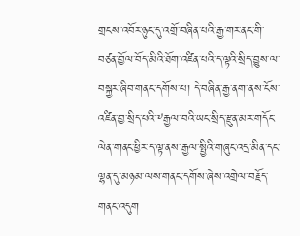གྲངས་འབོར་ཉུང་དུ་འགྲོ་བཞིན་པའི་རྒྱ་གར་ནང་གི་བཙན་བྱོལ་བོད་མིའི་ཐོག་འཛིན་པའི་ད་ལྟའི་སྲིད་བྱུས་ལ་བསྐྱར་ཞིབ་གནང་དགོས་པ། དེ་བཞིན་རྒྱ་ནག་ནས་ངོས་འཛིན་བྱ་སྲིད་པའི་༸རྒྱལ་བའི་ཡང་སྲིད་རྫུན་མར་གདོང་ལེན་གནང་ཕྱིར་ད་ལྟ་ནས་རྒྱལ་སྤྱིའི་གཞུང་འདྲ་མིན་དང་ལྷན་དུ་མཉམ་ལས་གནང་དགོས་ཞེས་འགྲེལ་བརྗོད་གནང་འདུག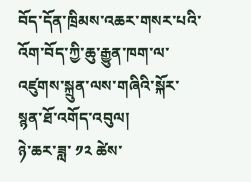བོད་དོན་ཁྲིམས་འཆར་གསར་པའི་འོག་བོད་ཀྱི་ཆུ་རྒྱུན་ཁག་ལ་འཛུགས་སྐྲུན་ལས་གཞིའི་སྐོར་སྙན་ཐོ་འགོད་འབུལ།
ཉེ་ཆར་ཟླ་ ༡༢ ཚེས་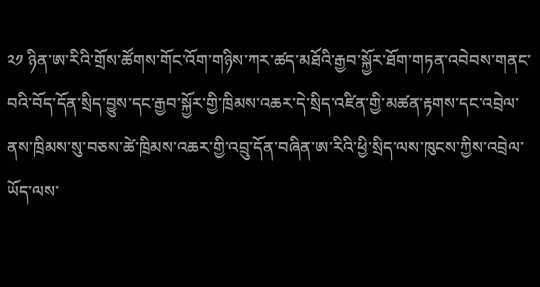༢༡ ཉིན་ཨ་རིའི་གྲོས་ཚོགས་གོང་འོག་གཉིས་ཀར་ཚད་མཐོའི་རྒྱབ་སྐྱོར་ཐོག་གཏན་འབེབས་གནང་བའི་བོད་དོན་སྲིད་བྱུས་དང་རྒྱབ་སྐྱོར་གྱི་ཁྲིམས་འཆར་དེ་སྲིད་འཛིན་གྱི་མཚན་རྟགས་དང་འབྲེལ་ནས་ཁྲིམས་སུ་བཅས་ཚེ་ཁྲིམས་འཆར་གྱི་འབྲུ་དོན་བཞིན་ཨ་རིའི་ཕྱི་སྲིད་ལས་ཁུངས་ཀྱིས་འབྲེལ་ཡོད་ལས་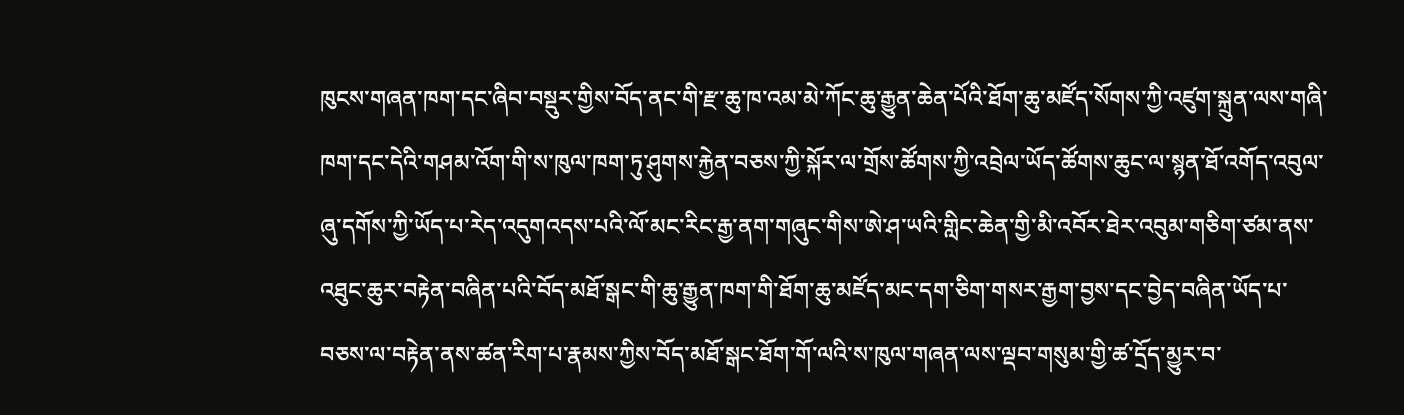ཁུངས་གཞན་ཁག་དང་ཞིབ་བསྡུར་གྱིས་བོད་ནང་གི་རྫ་ཆུ་ཁ་འམ་མེ་ཀོང་ཆུ་རྒྱུན་ཆེན་པོའི་ཐོག་ཆུ་མཛོད་སོགས་ཀྱི་འཛུག་སྐྲུན་ལས་གཞི་ཁག་དང་དེའི་གཤམ་འོག་གི་ས་ཁུལ་ཁག་ཏུ་ཤུགས་རྐྱེན་བཅས་ཀྱི་སྐོར་ལ་གྲོས་ཚོགས་ཀྱི་འབྲེལ་ཡོད་ཚོགས་ཆུང་ལ་སྙན་ཐོ་འགོད་འབུལ་ཞུ་དགོས་ཀྱི་ཡོད་པ་རེད་འདུགའདས་པའི་ལོ་མང་རིང་རྒྱ་ནག་གཞུང་གིས་ཨེ་ཤ་ཡའི་གླིང་ཆེན་གྱི་མི་འབོར་ཐེར་འབུམ་གཅིག་ཙམ་ནས་འཐུང་ཆུར་བརྟེན་བཞིན་པའི་བོད་མཐོ་སྒང་གི་ཆུ་རྒྱུན་ཁག་གི་ཐོག་ཆུ་མཛོད་མང་དག་ཅིག་གསར་རྒྱག་བྱས་དང་བྱེད་བཞིན་ཡོད་པ་བཅས་ལ་བརྟེན་ནས་ཚན་རིག་པ་རྣམས་ཀྱིས་བོད་མཐོ་སྒང་ཐོག་གོ་ལའི་ས་ཁུལ་གཞན་ལས་ལྡབ་གསུམ་གྱི་ཚ་དྲོད་མྱུར་བ་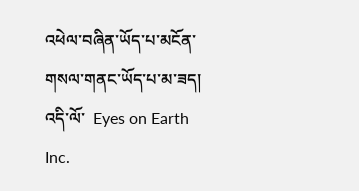འཕེལ་བཞིན་ཡོད་པ་མངོན་གསལ་གནང་ཡོད་པ་མ་ཟད། འདི་ལོ་  Eyes on Earth Inc.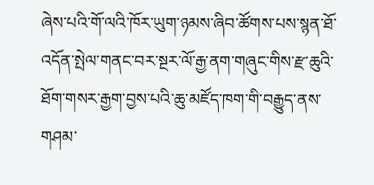ཞེས་པའི་གོ་ལའི་ཁོར་ཡུག་ཉམས་ཞིབ་ཚོགས་པས་སྙན་ཐོ་འདོན་སྤེལ་གནང་བར་སྔར་ལོ་རྒྱ་ནག་གཞུང་གིས་རྫ་ཆུའི་ཐོག་གསར་རྒྱག་བྱས་པའི་ཆུ་མཛོད་ཁག་གི་བརྒྱུད་ནས་གཤམ་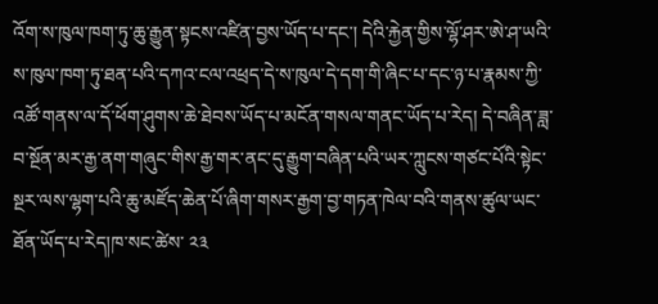འོག་ས་ཁུལ་ཁག་ཏུ་ཆུ་རྒྱུན་སྟངས་འཛིན་བྱས་ཡོད་པ་དང་། དེའི་རྐྱེན་གྱིས་ལྷོ་ཤར་ཨེ་ཤ་ཡའི་ས་ཁུལ་ཁག་ཏུ་ཐན་པའི་དཀའ་ངལ་འཕྲད་དེ་ས་ཁུལ་དེ་དག་གི་ཞིང་པ་དང་ཉ་པ་རྣམས་ཀྱི་འཚོ་གནས་ལ་དོ་ཕོག་ཤུགས་ཆེ་ཐེབས་ཡོད་པ་མངོན་གསལ་གནང་ཡོད་པ་རེད། དེ་བཞིན་ཟླ་བ་སྔོན་མར་རྒྱ་ནག་གཞུང་གིས་རྒྱ་གར་ནང་དུ་རྒྱུག་བཞིན་པའི་ཡར་ཀླུངས་གཙང་པོའི་སྟེང་སྔར་ལས་ལྷག་པའི་ཆུ་མཛོད་ཆེན་པོ་ཞིག་གསར་རྒྱག་བྱ་གཏན་ཁེལ་བའི་གནས་ཚུལ་ཡང་ཐོན་ཡོད་པ་རེད།ཁ་སང་ཚེས་ ༢༣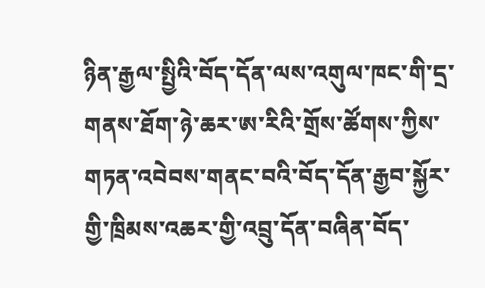ཉིན་རྒྱལ་སྤྱིའི་བོད་དོན་ལས་འགུལ་ཁང་གི་དྲ་གནས་ཐོག་ཉེ་ཆར་ཨ་རིའི་གྲོས་ཚོགས་ཀྱིས་གཏན་འབེབས་གནང་བའི་བོད་དོན་རྒྱབ་སྐྱོར་གྱི་ཁྲིམས་འཆར་གྱི་འབྲུ་དོན་བཞིན་བོད་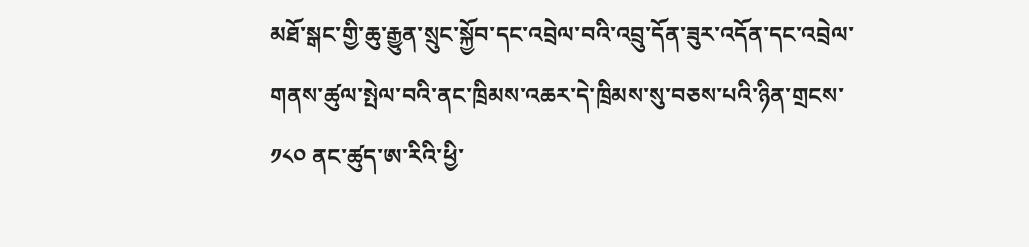མཐོ་སྒང་གྱི་ཆུ་རྒྱུན་སྲུང་སྐྱོབ་དང་འབྲེལ་བའི་འབྲུ་དོན་ཟུར་འདོན་དང་འབྲེལ་གནས་ཚུལ་སྤེལ་བའི་ནང་ཁྲིམས་འཆར་དེ་ཁྲིམས་སུ་བཅས་པའི་ཉིན་གྲངས་ ༡༨༠ ནང་ཚུད་ཨ་རིའི་ཕྱི་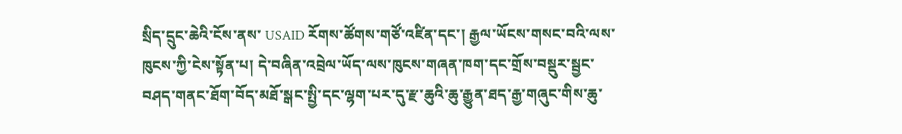སྲིད་དྲུང་ཆེའི་ངོས་ནས་ USAID རོགས་ཚོགས་གཙོ་འཛིན་དང་། རྒྱལ་ཡོངས་གསང་བའི་ལས་ཁུངས་ཀྱི་ངེས་སྟོན་པ། དེ་བཞིན་འབྲེལ་ཡོད་ལས་ཁུངས་གཞན་ཁག་དང་གྲོས་བསྡུར་སྦྱང་བཤད་གནང་ཐོག་བོད་མཐོ་སྒང་སྤྱི་དང་ལྷག་པར་དུ་རྫ་ཆུའི་ཆུ་རྒྱུན་ཐད་རྒྱ་གཞུང་གིས་ཆུ་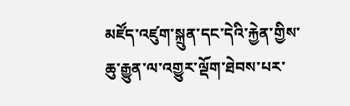མཛོད་འཛུག་སྐྲུན་དང་དེའི་རྐྱེན་གྱིས་ཆུ་རྒྱུན་ལ་འགྱུར་ལྡོག་ཐེབས་པར་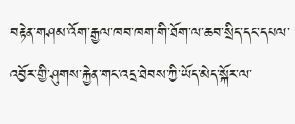བརྟེན་གཤམ་འོག་རྒྱལ་ཁབ་ཁག་གི་ཐོག་ལ་ཆབ་སྲིད་དང་དཔལ་འབྱོར་གྱི་ཤུགས་རྐྱེན་གང་འདྲ་ཐེབས་ཀྱི་ཡོད་མེད་སྐོར་ལ་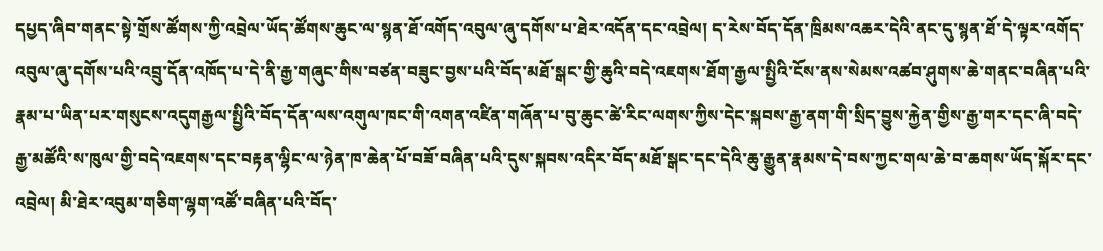དཔྱད་ཞིབ་གནང་སྟེ་གྲོས་ཚོགས་ཀྱི་འབྲེལ་ཡོད་ཚོགས་ཆུང་ལ་སྙན་ཐོ་འགོད་འབུལ་ཞུ་དགོས་པ་ཐེར་འདོན་དང་འབྲེལ། ད་རེས་བོད་དོན་ཁྲིམས་འཆར་དེའི་ནང་དུ་སྙན་ཐོ་དེ་ལྟར་འགོད་འབུལ་ཞུ་དགོས་པའི་འབྲུ་དོན་འཁོད་པ་དེ་ནི་རྒྱ་གཞུང་གིས་བཙན་བཟུང་བྱས་པའི་བོད་མཐོ་སྒང་གྱི་ཆུའི་བདེ་འཇགས་ཐོག་རྒྱལ་སྤྱིའི་ངོས་ནས་སེམས་འཚབ་ཤུགས་ཆེ་གནང་བཞིན་པའི་རྣམ་པ་ཡིན་པར་གསུངས་འདུགརྒྱལ་སྤྱིའི་བོད་དོན་ལས་འགུལ་ཁང་གི་འགན་འཛིན་གཞོན་པ་བུ་ཆུང་ཚེ་རིང་ལགས་ཀྱིས་དེང་སྐབས་རྒྱ་ནག་གི་སྲིད་བྱུས་རྐྱེན་གྱིས་རྒྱ་གར་དང་ཞི་བདེ་རྒྱ་མཚོའི་ས་ཁུལ་གྱི་བདེ་འཇགས་དང་བརྟན་ལྷིང་ལ་ཉེན་ཁ་ཆེན་པོ་བཟོ་བཞིན་པའི་དུས་སྐབས་འདིར་བོད་མཐོ་སྒང་དང་དེའི་ཆུ་རྒྱུན་རྣམས་དེ་བས་ཀྱང་གལ་ཆེ་བ་ཆགས་ཡོད་སྐོར་དང་འབྲེལ། མི་ཐེར་འབུམ་གཅིག་ལྷག་འཚོ་བཞིན་པའི་བོད་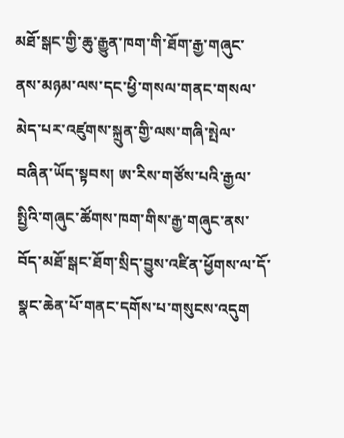མཐོ་སྒང་གྱི་ཆུ་རྒྱུན་ཁག་གི་ཐོག་རྒྱ་གཞུང་ནས་མཉམ་ལས་དང་ཕྱི་གསལ་གནང་གསལ་མེད་པར་འཛུགས་སྐྲུན་གྱི་ལས་གཞི་སྤེལ་བཞིན་ཡོད་སྟབས། ཨ་རིས་གཙོས་པའི་རྒྱལ་སྤྱིའི་གཞུང་ཚོགས་ཁག་གིས་རྒྱ་གཞུང་ནས་བོད་མཐོ་སྒང་ཐོག་སྲིད་བྱུས་འཛིན་ཕྱོགས་ལ་དོ་སྣང་ཆེན་པོ་གནང་དགོས་པ་གསུངས་འདུག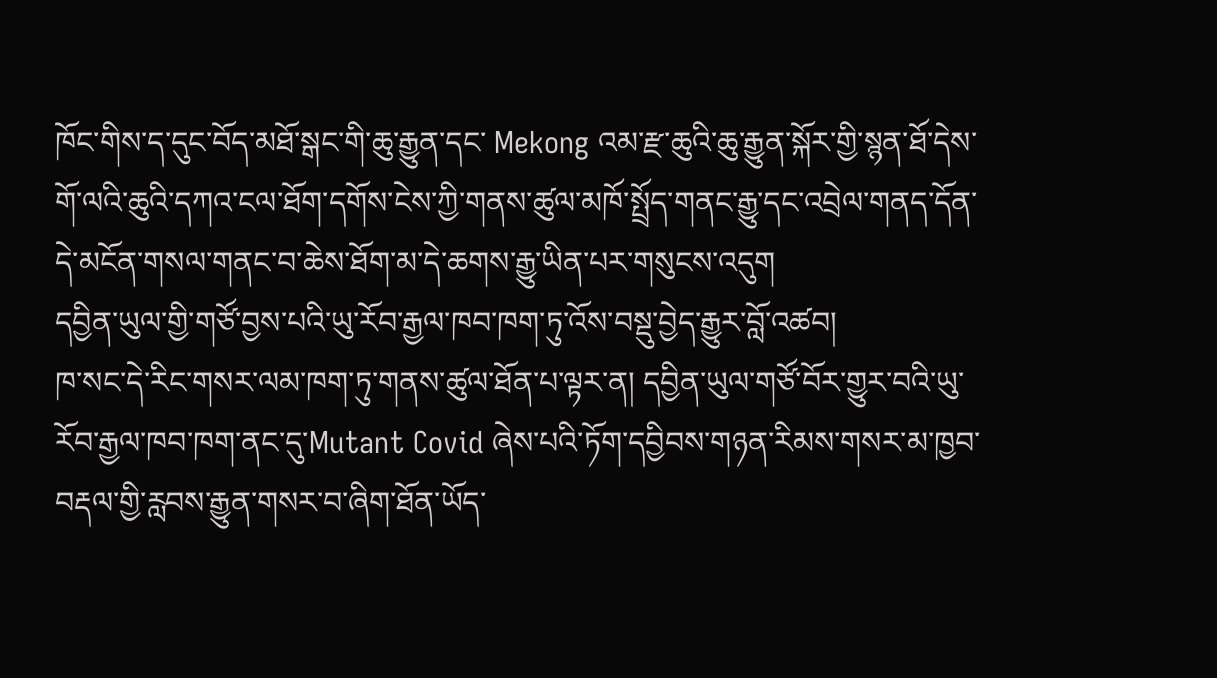ཁོང་གིས་ད་དུང་བོད་མཐོ་སྒང་གི་ཆུ་རྒྱུན་དང་ Mekong འམ་རྫ་ཆུའི་ཆུ་རྒྱུན་སྐོར་གྱི་སྙན་ཐོ་དེས་གོ་ལའི་ཆུའི་དཀའ་ངལ་ཐོག་དགོས་ངེས་ཀྱི་གནས་ཚུལ་མཁོ་སྤྲོད་གནང་རྒྱུ་དང་འབྲེལ་གནད་དོན་དེ་མངོན་གསལ་གནང་བ་ཆེས་ཐོག་མ་དེ་ཆགས་རྒྱུ་ཡིན་པར་གསུངས་འདུག
དབྱིན་ཡུལ་གྱི་གཙོ་བྱས་པའི་ཡུ་རོབ་རྒྱལ་ཁབ་ཁག་ཏུ་འོས་བསྡུ་བྱེད་རྒྱུར་བློ་འཚབ།
ཁ་སང་དེ་རིང་གསར་ལམ་ཁག་ཏུ་གནས་ཚུལ་ཐོན་པ་ལྟར་ན། དབྱིན་ཡུལ་གཙོ་བོར་གྱུར་བའི་ཡུ་རོབ་རྒྱལ་ཁབ་ཁག་ནང་དུ་Mutant Covid ཞེས་པའི་ཏོག་དབྱིབས་གཉན་རིམས་གསར་མ་ཁྱབ་བརྡལ་གྱི་རླབས་རྒྱུན་གསར་བ་ཞིག་ཐོན་ཡོད་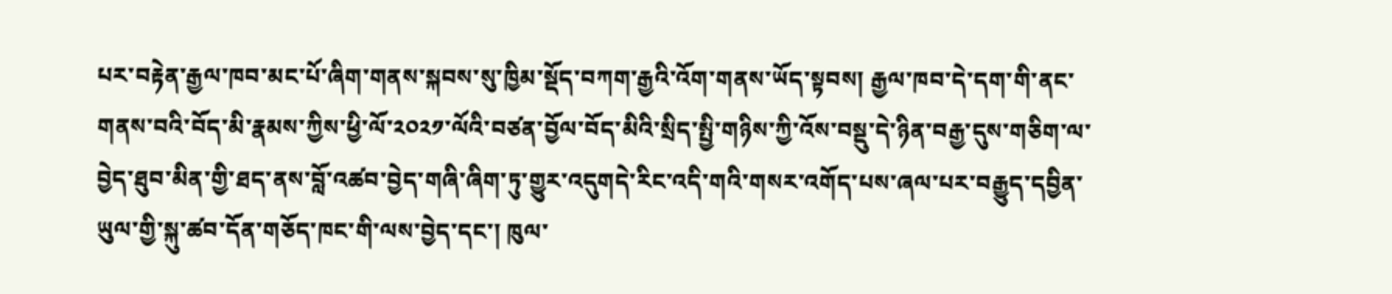པར་བརྟེན་རྒྱལ་ཁབ་མང་པོ་ཞིག་གནས་སྐབས་སུ་ཁྱིམ་སྡོད་བཀག་རྒྱའི་འོག་གནས་ཡོད་སྟབས། རྒྱལ་ཁབ་དེ་དག་གི་ནང་གནས་བའི་བོད་མི་རྣམས་ཀྱིས་ཕྱི་ལོ་༢༠༢༡་ལོའི་བཙན་བྱོལ་བོད་མིའི་སྲིད་སྤྱི་གཉིས་ཀྱི་འོས་བསྡུ་དེ་ཉིན་བརྒྱ་དུས་གཅིག་ལ་བྱེད་ཐུབ་མིན་གྱི་ཐད་ནས་བློ་འཚབ་བྱེད་གཞི་ཞིག་ཏུ་གྱུར་འདུགདེ་རིང་འདི་གའི་གསར་འགོད་པས་ཞལ་པར་བརྒྱུད་དབྱིན་ཡུལ་གྱི་སྐུ་ཚབ་དོན་གཅོད་ཁང་གི་ལས་བྱེད་དང་། ཁུལ་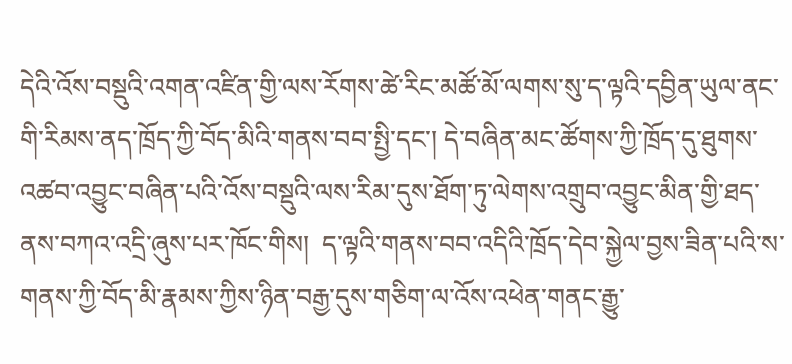དེའི་འོས་བསྡུའི་འགན་འཛིན་གྱི་ལས་རོགས་ཚེ་རིང་མཚོ་མོ་ལགས་སུ་ད་ལྟའི་དབྱིན་ཡུལ་ནང་གི་རིམས་ནད་ཁྲོད་ཀྱི་བོད་མིའི་གནས་བབ་སྤྱི་དང་། དེ་བཞིན་མང་ཚོགས་ཀྱི་ཁྲོད་དུ་ཐུགས་འཚབ་འབྱུང་བཞིན་པའི་འོས་བསྡུའི་ལས་རིམ་དུས་ཐོག་ཏུ་ལེགས་འགྲུབ་འབྱུང་མིན་གྱི་ཐད་ནས་བཀའ་འདྲི་ཞུས་པར་ཁོང་གིས།  ད་ལྟའི་གནས་བབ་འདིའི་ཁྲོད་དེབ་སྐྱེལ་བྱས་ཟིན་པའི་ས་གནས་ཀྱི་བོད་མི་རྣམས་ཀྱིས་ཉིན་བརྒྱ་དུས་གཅིག་ལ་འོས་འཕེན་གནང་རྒྱུ་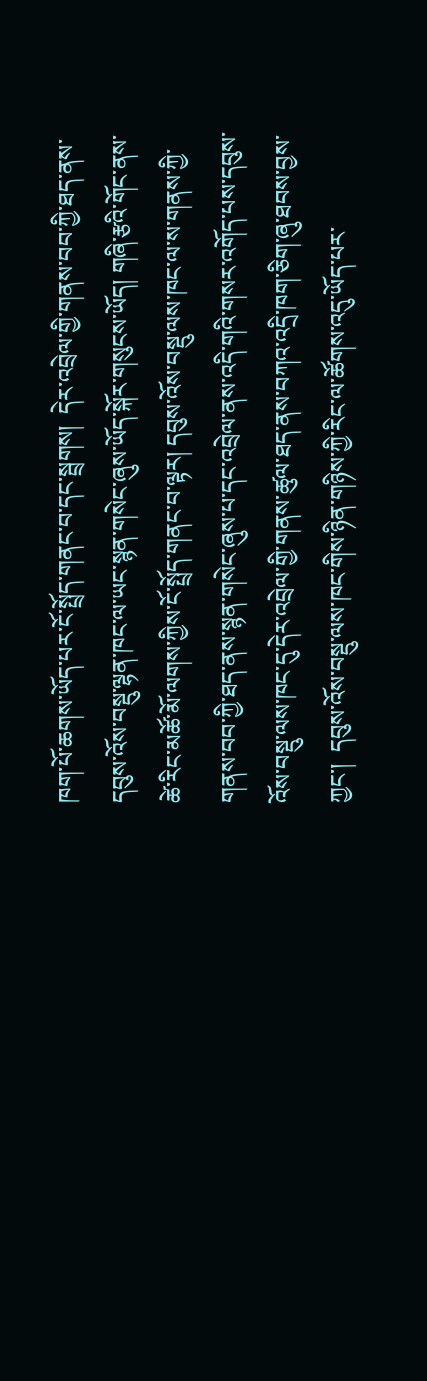ཁག་པོ་ཆགས་ཡོད་པར་ངོ་སྤྲོད་གནང་བ་དང་སྦྲགས།  དེར་འབྲེལ་གྱི་གནས་བབ་ཀྱི་ཐད་ནས་དབུས་འོས་བསྡུ་ལྷན་ཁང་ལ་ཡང་སྙན་གསེང་ཞུས་ཡོད་སྐོར་གསུངས་ཡོད། གཞི་རྩའི་གོང་ནས་ཚེ་རིང་མཚོ་མོ་ལགས་ཀྱིས་ངོ་སྤྲོད་གནང་བ་ལྟར། དབུས་འོས་བསྡུ་ལས་ཁང་ལ་ས་གནས་ཀྱི་གནས་བབ་ཀྱི་ཐད་ནས་སྙན་གསེང་ཞུས་པ་དང་འབྲེལ་ནས་འདི་གའི་གསར་འགོད་པས་དབུས་འོས་བསྡུ་ལས་ཁང་དུ་དེར་འབྲེལ་གྱི་གནས་ཚུལ་ཐད་ནས་བཀའ་འདྲི་ཁག་ཅིག་ཞུ་ཐབས་བྱས་ཀྱང་།  དབུས་འོས་བསྡུ་ལས་ཁང་གིས་ཉིན་གཉིས་ཀྱི་རིང་ལ་ཚོགས་འདུ་ཡོད་པར་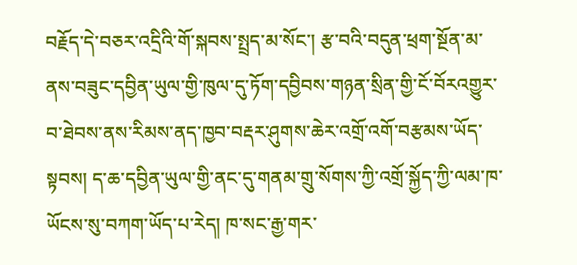བརྗོད་དེ་བཅར་འདྲིའི་གོ་སྐབས་སྤྲད་མ་སོང་། རྩ་བའི་བདུན་ཕྲག་སྔོན་མ་ནས་བཟུང་དབྱིན་ཡུལ་གྱི་ཁུལ་དུ་ཏོག་དབྱིབས་གཉན་སྲིན་གྱི་ངོ་བོརའགྱུར་བ་ཐེབས་ནས་རིམས་ནད་ཁྱབ་བརྡར་ཤུགས་ཆེར་འགྲོ་འགོ་བརྩམས་ཡོད་སྟབས། ད་ཆ་དབྱིན་ཡུལ་གྱི་ནང་དུ་གནམ་གྲུ་སོགས་ཀྱི་འགྲོ་སྐྱོད་ཀྱི་ལམ་ཁ་ཡོངས་སུ་བཀག་ཡོད་པ་རེད། ཁ་སང་རྒྱ་གར་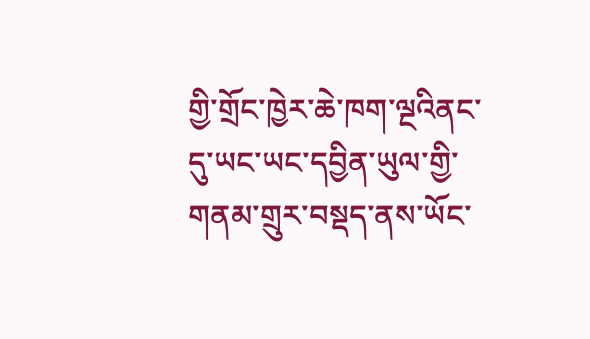གྱི་གྲོང་ཁྱེར་ཆེ་ཁག་ལྔའིནང་དུ་ཡང་ཡང་དབྱིན་ཡུལ་གྱི་གནམ་གྲུར་བསྡད་ནས་ཡོང་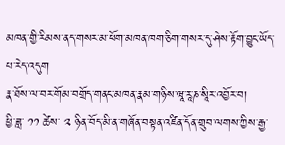མཁན་གྱི་རིམས་ནད་གསར་མ་ཕོག་མཁན་ཁག་ཅིག་གསར་དུ་ཤེས་རྟོག་བྱུང་ཡོད་པ་རེད་འདུག
རྣ་ཐོས་ལ་བར་གོམ་བགྲོད་གནང་མཁན་རྣམ་གཉིས་ཝཱ་རཱ་ཎ་སཱིར་འབྱོར་བ།
ཕྱི་ཟླ་ ༡༡ ཚེས་ ༢ ཉིན་བོད་མི་ན་གཞོན་བསྟན་འཛིན་དོན་གྲུབ་ལགས་ཀྱིས་རྒྱ་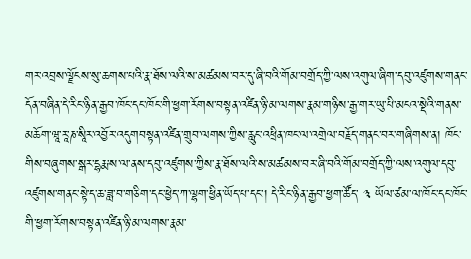གར་འབྲས་ལྗོངས་སུ་ཆགས་པའི་རྣ་ཐོས་ལའི་ས་མཚམས་བར་དུ་ཞི་བའི་གོམ་བགྲོད་ཀྱི་ལས་འགུལ་ཞིག་དབུ་འཛུགས་གནང་དོན་བཞིན་དེ་རིང་ཉིན་རྒྱབ་ཁོང་དང་ཁོང་གི་ཕྱག་རོགས་བསྟན་འཛིན་ཉི་མ་ལགས་རྣམ་གཉིས་རྒྱ་གར་ཡུ་པི་མངའ་སྡེའི་གནས་མཆོག་ཝཱ་རཱ་ཎ་སཱིར་འབྱོར་འདུགབསྟན་འཛིན་གྲུབ་ལགས་ཀྱིས་རླུང་འཕྲིན་ཁང་ལ་འགྲེལ་བརྗོད་གནང་བར་གཞིགས་ན། ཁོང་གིས་བཞུགས་སྒར་དྷརྨ་ས་ལ་ནས་དབུ་འཛུགས་ཀྱིས་རྣ་ཐོས་ལའི་ས་མཚམས་བར་ཞི་བའི་གོམ་བགྲོད་ཀྱི་ལས་འགུལ་དབུ་འཛུགས་གནང་སྟེ་ད་ཆ་ཟླ་བ་གཅིག་དང་ཕྱེད་ཀ་ལྷག་ཕྱིན་ཡོད་པ་དང་། དེ་རིང་ཉིན་རྒྱབ་ཕྱག་ཚོད་ ༣ ཡོལ་ཙམ་ལ་ཁོང་དང་ཁོང་གི་ཕྱག་རོགས་བསྟན་འཛིན་ཉི་མ་ལགས་རྣམ་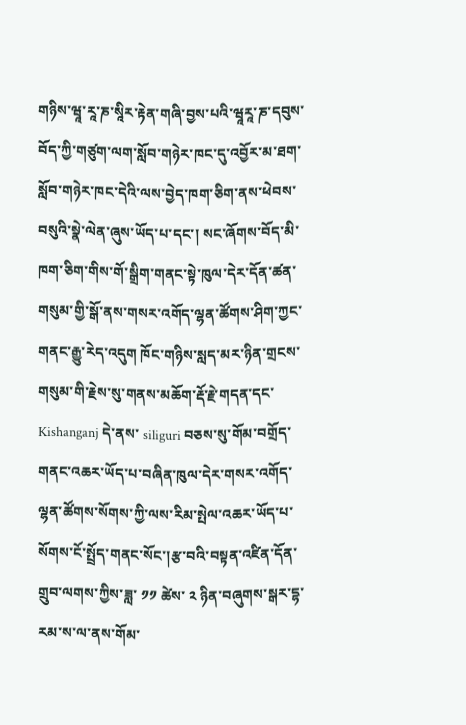གཉིས་ཝཱ་རཱ་ཎ་སཱིར་རྟེན་གཞི་བྱས་པའི་ཝཱརཱ་ཎ་དབུས་བོད་ཀྱི་གཙུག་ལག་སློབ་གཉེར་ཁང་དུ་འབྱོར་མ་ཐག་སློབ་གཉེར་ཁང་དེའི་ལས་བྱེད་ཁག་ཅིག་ནས་ཕེབས་བསུའི་སྣེ་ལེན་ཞུས་ཡོད་པ་དང་། སང་ཞོགས་བོད་མི་ཁག་ཅིག་གིས་གོ་སྒྲིག་གནང་སྟེ་ཁུལ་དེར་དོན་ཚན་གསུམ་གྱི་སྒོ་ནས་གསར་འགོད་ལྷན་ཚོགས་ཤིག་ཀྱང་གནང་རྒྱུ་རེད་འདུག ཁོང་གཉིས་སླད་མར་ཉིན་གྲངས་གསུམ་གི་རྗེས་སུ་གནས་མཆོག་རྡོ་རྗེ་གདན་དང་Kishanganj དེ་ནས་ siliguri བཅས་སུ་གོམ་བགྲོད་གནང་འཆར་ཡོད་པ་བཞིན་ཁུལ་དེར་གསར་འགོད་ལྷན་ཚོགས་སོགས་ཀྱི་ལས་རིམ་སྤེལ་འཆར་ཡོད་པ་སོགས་ངོ་སྤྲོད་གནང་སོང་།རྩ་བའི་བསྟན་འཛིན་དོན་གྲུབ་ལགས་ཀྱིས་ཟླ་ ༡༡ ཚེས་ ༢ ཉིན་བཞུགས་སྒར་དྷ་རམ་ས་ལ་ནས་གོམ་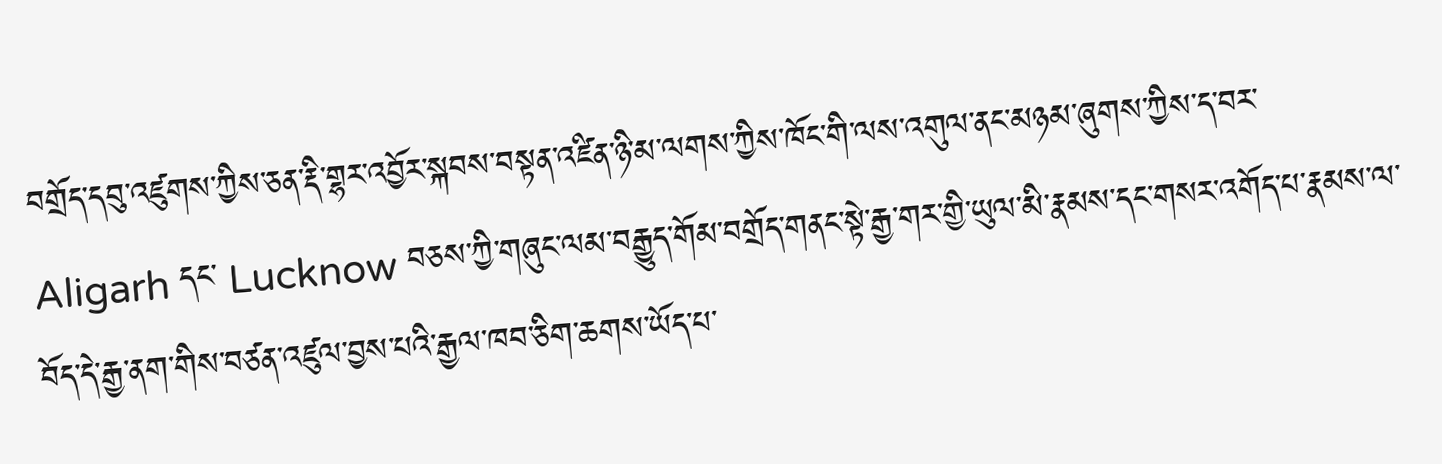བགྲོད་དབུ་འཛུགས་ཀྱིས་ཅན་རྡི་གྷར་འབྱོར་སྐབས་བསྟན་འཛིན་ཉི་མ་ལགས་ཀྱིས་ཁོང་གི་ལས་འགུལ་ནང་མཉམ་ཞུགས་ཀྱིས་ད་བར་ Aligarh དང་ Lucknow བཅས་ཀྱི་གཞུང་ལམ་བརྒྱུད་གོམ་བགྲོད་གནང་སྟེ་རྒྱ་གར་གྱི་ཡུལ་མི་རྣམས་དང་གསར་འགོད་པ་རྣམས་ལ་བོད་དེ་རྒྱ་ནག་གིས་བཙན་འཛུལ་བྱས་པའི་རྒྱལ་ཁབ་ཅིག་ཆགས་ཡོད་པ་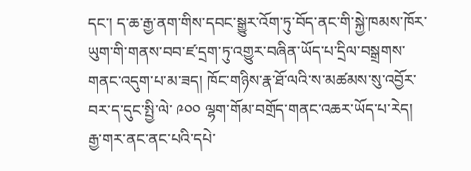དང་། ད་ཆ་རྒྱ་ནག་གིས་དབང་སྒྱུར་འོག་ཏུ་བོད་ནང་གི་སྐྱེ་ཁམས་ཁོར་ཡུག་གི་གནས་བབ་ཛ་དྲག་ཏུ་འགྱུར་བཞིན་ཡོད་པ་དྲིལ་བསྒྲགས་གནང་འདུག་པ་མ་ཟད། ཁོང་གཉིས་རྣ་ཐོ་ལའི་ས་མཚམས་སུ་འབྱོར་བར་ད་དུང་སྤྱི་ལེ་ ༩༠༠ ལྷག་གོམ་བགྲོད་གནང་འཆར་ཡོད་པ་རེད།
རྒྱ་གར་ནང་ནང་པའི་དཔེ་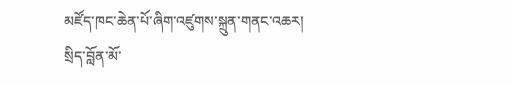མཛོད་ཁང་ཆེན་པོ་ཞིག་འཛུགས་སྐྲུན་གནང་འཆར།
སྲིད་བློན་མོ་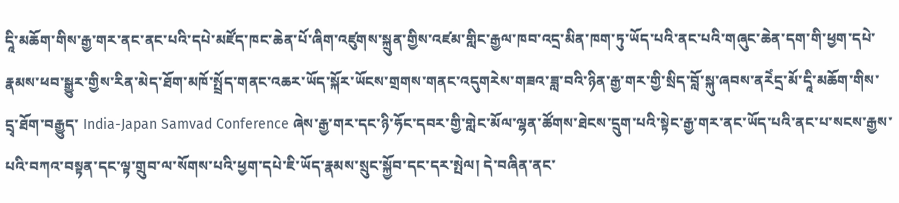དཱི་མཆོག་གིས་རྒྱ་གར་ནང་ནང་པའི་དཔེ་མཛོད་ཁང་ཆེན་པོ་ཞིག་འཛུགས་སྐྲུན་གྱིས་འཛམ་གླིང་རྒྱལ་ཁབ་འདྲ་མིན་ཁག་ཏུ་ཡོད་པའི་ནང་པའི་གཞུང་ཆེན་དག་གི་ཕྱག་དཔེ་རྣམས་ཕབ་སྒྱུར་གྱིས་རིན་མེད་ཐོག་མཁོ་སྤྲོད་གནང་འཆར་ཡོད་སྐོར་ཡོངས་གྲགས་གནང་འདུགརེས་གཟའ་ཟླ་བའི་ཉིན་རྒྱ་གར་གྱི་སྲིད་བློ་སྐུ་ཞབས་ནརེཾདྲ་མོ་དཱི་མཆོག་གིས་དྲྭ་ཐོག་བརྒྱུད་ India-Japan Samvad Conference ཞེས་རྒྱ་གར་དང་ཉི་ཧོང་དབར་གྱི་གླེང་མོལ་ལྷན་ཚོགས་ཐེངས་དྲུག་པའི་སྟེང་རྒྱ་གར་ནང་ཡོད་པའི་ནང་པ་སངས་རྒྱས་པའི་བཀའ་བསྟན་དང་ལྟ་གྲུབ་ལ་སོགས་པའི་ཕྱག་དཔེ་ཇི་ཡོད་རྣམས་སྲུང་སྐྱོབ་དང་དར་སྤེལ། དེ་བཞིན་ནང་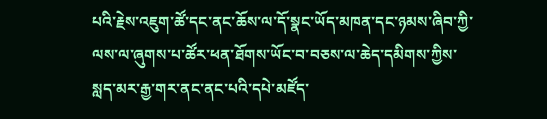པའི་རྗེས་འཇུག་ཚོ་དང་ནང་ཆོས་ལ་དོ་སྣང་ཡོད་མཁན་དང་ཉམས་ཞིབ་ཀྱི་ལས་ལ་ཞུགས་པ་ཚོར་ཕན་ཐོགས་ཡོང་བ་བཅས་ལ་ཆེད་དམིགས་ཀྱིས་སླད་མར་རྒྱ་གར་ནང་ནང་པའི་དཔེ་མཛོད་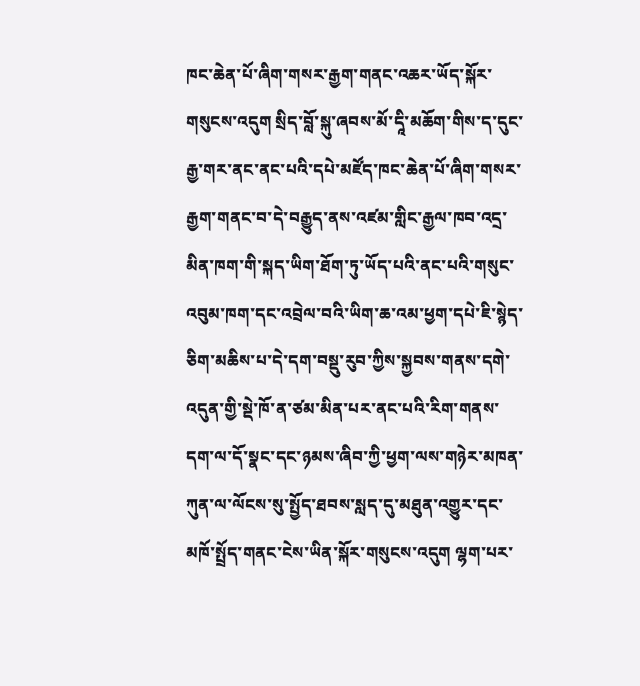ཁང་ཆེན་པོ་ཞིག་གསར་རྒྱག་གནང་འཆར་ཡོད་སྐོར་གསུངས་འདུག སྲིད་བློ་སྐུ་ཞབས་མོ་དཱི་མཆོག་གིས་ད་དུང་རྒྱ་གར་ནང་ནང་པའི་དཔེ་མཛོད་ཁང་ཆེན་པོ་ཞིག་གསར་རྒྱག་གནང་བ་དེ་བརྒྱུད་ནས་འཛམ་གླིང་རྒྱལ་ཁབ་འདྲ་མིན་ཁག་གི་སྐད་ཡིག་ཐོག་ཏུ་ཡོད་པའི་ནང་པའི་གསུང་འབུམ་ཁག་དང་འབྲེལ་བའི་ཡིག་ཆ་འམ་ཕྱག་དཔེ་ཇི་སྙེད་ཅིག་མཆིས་པ་དེ་དག་བསྡུ་རུབ་ཀྱིས་སྐྱབས་གནས་དགེ་འདུན་གྱི་སྡེ་ཁོ་ན་ཙམ་མིན་པར་ནང་པའི་རིག་གནས་དག་ལ་དོ་སྣང་དང་ཉམས་ཞིབ་ཀྱི་ཕྱག་ལས་གཉེར་མཁན་ཀུན་ལ་ལོངས་སུ་སྤྱོད་ཐབས་སླད་དུ་མཐུན་འགྱུར་དང་མཁོ་སྤྲོད་གནང་ངེས་ཡིན་སྐོར་གསུངས་འདུག ལྷག་པར་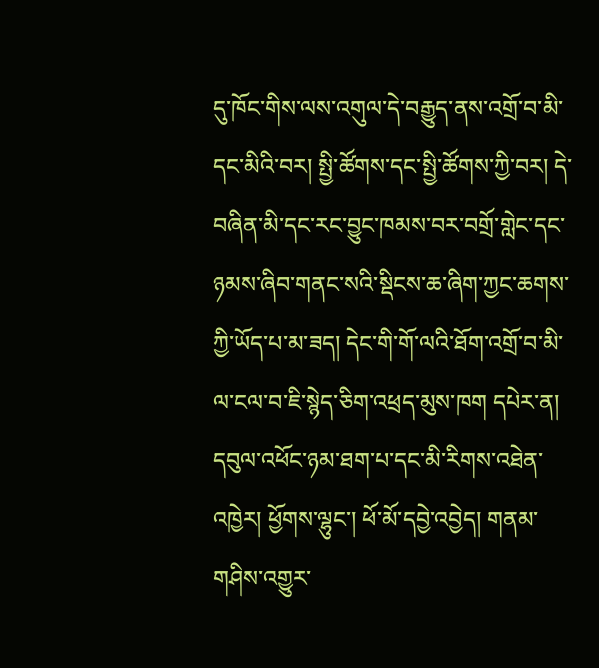དུ་ཁོང་གིས་ལས་འགུལ་དེ་བརྒྱུད་ནས་འགྲོ་བ་མི་དང་མིའི་བར། སྤྱི་ཚོགས་དང་སྤྱི་ཚོགས་ཀྱི་བར། དེ་བཞིན་མི་དང་རང་བྱུང་ཁམས་བར་བགྲོ་གླེང་དང་ཉམས་ཞིབ་གནང་སའི་སྡིངས་ཆ་ཞིག་ཀྱང་ཆགས་ཀྱི་ཡོད་པ་མ་ཟད། དེང་གི་གོ་ལའི་ཐོག་འགྲོ་བ་མི་ལ་ངལ་བ་ཇི་སྙེད་ཅིག་འཕྲད་མུས་ཁག དཔེར་ན། དབུལ་འཕོང་ཉམ་ཐག་པ་དང་མི་རིགས་འཐེན་འཁྱེར། ཕྱོགས་ལྷུང་། ཕོ་མོ་དབྱེ་འབྱེད། གནམ་གཤིས་འགྱུར་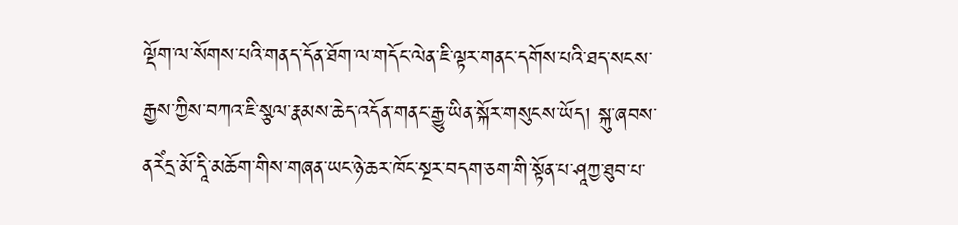ལྡོག་ལ་སོགས་པའི་གནད་དོན་ཐོག་ལ་གདོང་ལེན་ཇི་ལྟར་གནང་དགོས་པའི་ཐད་སངས་རྒྱས་ཀྱིས་བཀའ་ཇི་སྩལ་རྣམས་ཆེད་འདོན་གནང་རྒྱུ་ཡིན་སྐོར་གསུངས་ཡོད། སྐུ་ཞབས་ནརེཾདྲ་མོ་དཱི་མཆོག་གིས་གཞན་ཡང་ཉེ་ཆར་ཁོང་སྔར་བདག་ཅག་གི་སྟོན་པ་ཤཱཀྱ་ཐུབ་པ་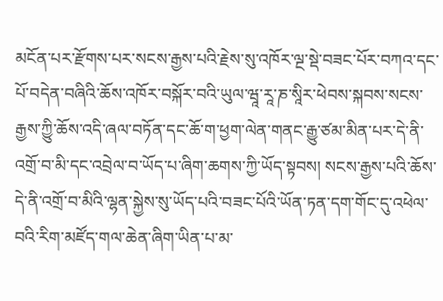མངོན་པར་རྫོགས་པར་སངས་རྒྱས་པའི་རྗེས་སུ་འཁོར་ལྔ་སྡེ་བཟང་པོར་བཀའ་དང་པོ་བདེན་བཞིའི་ཆོས་འཁོར་བསྐོར་བའི་ཡུལ་ཝཱ་རཱ་ཎ་སཱིར་ཕེབས་སྐབས་སངས་རྒྱས་ཀྱིུ་ཆོས་འདི་ཞལ་བཏོན་དང་ཆོ་ག་ཕྱག་ལེན་གནང་རྒྱུ་ཙམ་མིན་པར་དེ་ནི་འགྲོ་བ་མི་དང་འབྲེལ་བ་ཡོད་པ་ཞིག་ཆགས་ཀྱི་ཡོད་སྟབས། སངས་རྒྱས་པའི་ཆོས་དེ་ནི་འགྲོ་བ་མིའི་ལྷན་སྐྱེས་སུ་ཡོད་པའི་བཟང་པོའི་ཡོན་ཏན་དག་གོང་དུ་འཕེལ་བའི་རིག་མཛོད་གལ་ཆེན་ཞིག་ཡིན་པ་མ་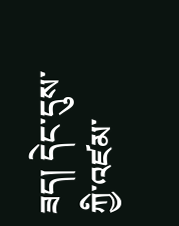ཟད། དེང་དུས་ཀྱི་འཛམ་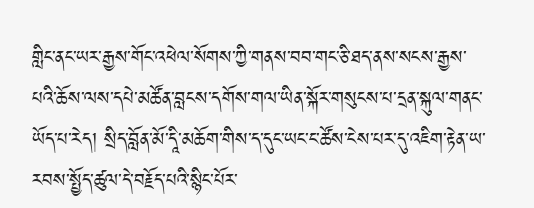གླིང་ནང་ཡར་རྒྱས་གོང་འཕེལ་སོགས་ཀྱི་གནས་བབ་གང་ཅི་ཐད་ནས་སངས་རྒྱས་པའི་ཆོས་ལས་དཔེ་མཚོན་བླངས་དགོས་གལ་ཡིན་སྐོར་གསུངས་པ་དྲན་སྐུལ་གནང་ཡོད་པ་རེད། སྲིད་བློན་མོ་དཱི་མཆོག་གིས་ད་དུང་ཡང་ང་ཚོས་ངེས་པར་དུ་འཇིག་རྟེན་ཡ་རབས་སྤྱོད་ཚུལ་དེ་བརྗོད་པའི་སྙིང་པོར་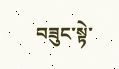བཟུང་སྟེ་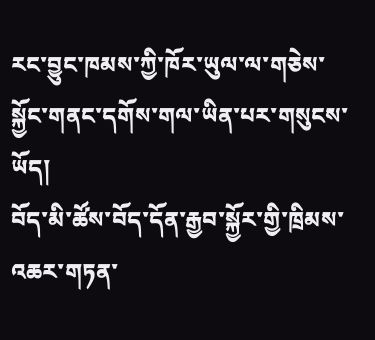རང་བྱུང་ཁམས་ཀྱི་ཁོར་ཡུལ་ལ་གཅེས་སྐྱོང་གནང་དགོས་གལ་ཡིན་པར་གསུངས་ཡོད།
བོད་མི་ཚོས་བོད་དོན་རྒྱབ་སྐྱོར་གྱི་ཁྲིམས་འཆར་གཏན་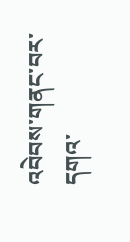འབེབས་གནང་བར་དགའ་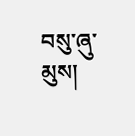བསུ་ཞུ་མུས།